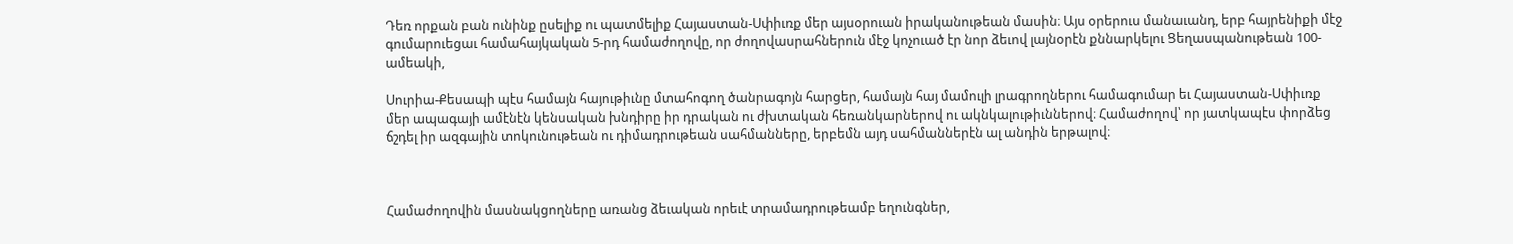Դեռ որքան բան ունինք ըսելիք ու պատմելիք Հայաստան-Սփիւռք մեր այսօրուան իրականութեան մասին։ Այս օրերուս մանաւանդ, երբ հայրենիքի մէջ գումարուեցաւ համահայկական 5-րդ համաժողովը, որ ժողովասրահներուն մէջ կոչուած էր նոր ձեւով լայնօրէն քննարկելու Ցեղասպանութեան 100-ամեակի,

Սուրիա-Քեսապի պէս համայն հայութիւնը մտահոգող ծանրագոյն հարցեր, համայն հայ մամուլի լրագրողներու համագումար եւ Հայաստան-Սփիւռք մեր ապագայի ամէնէն կենսական խնդիրը իր դրական ու ժխտական հեռանկարներով ու ակնկալութիւններով։ Համաժողով՝ որ յատկապէս փորձեց ճշդել իր ազգային տոկունութեան ու դիմադրութեան սահմանները, երբեմն այդ սահմաններէն ալ անդին երթալով։



Համաժողովին մասնակցողները առանց ձեւական որեւէ տրամադրութեամբ եղունգներ,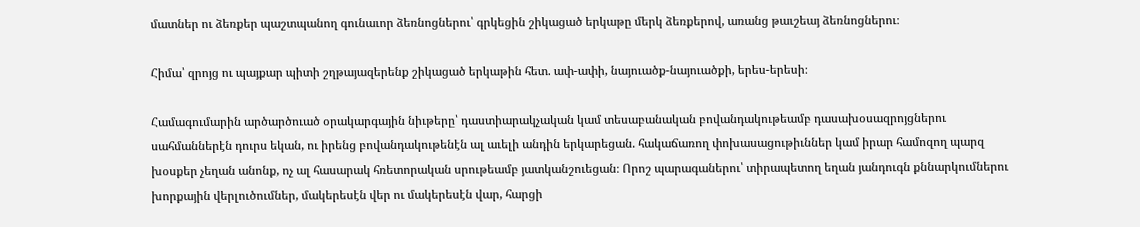մատներ ու ձեռքեր պաշտպանող գունաւոր ձեռնոցներու՝ գրկեցին շիկացած երկաթը մերկ ձեռքերով, առանց թաւշեայ ձեռնոցներու։

Հիմա՝ զրոյց ու պայքար պիտի շղթայազերենք շիկացած երկաթին հետ. ափ-ափի, նայուածք-նայուածքի, երես-երեսի։

Համագումարին արծարծուած օրակարգային նիւթերը՝ դաստիարակչական կամ տեսաբանական բովանդակութեամբ դասախօսազրոյցներու սահմաններէն դուրս եկան, ու իրենց բովանդակութենէն ալ աւելի անդին երկարեցան. հակաճառող փոխասացութիւններ կամ իրար համոզող պարզ խօսքեր չեղան անոնք, ոչ ալ հասարակ հռետորական սրութեամբ յատկանշուեցան։ Որոշ պարագաներու՝ տիրապետող եղան յանդուգն քննարկումներու խորքային վերլուծումներ, մակերեսէն վեր ու մակերեսէն վար, հարցի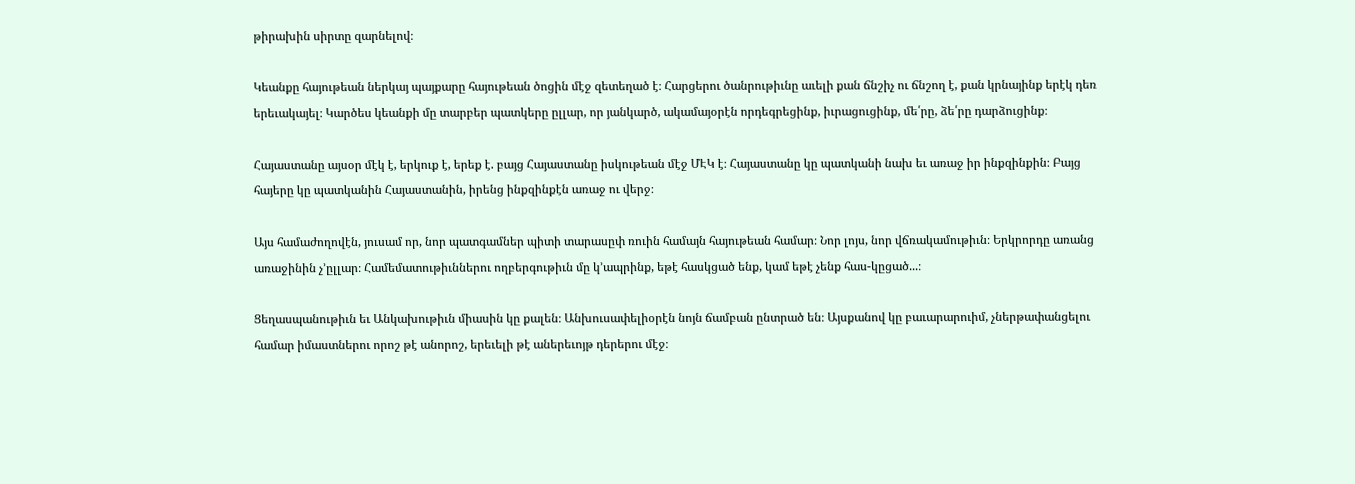թիրախին սիրտը զարնելով։

Կեանքը հայութեան ներկայ պայքարը հայութեան ծոցին մէջ զետեղած է։ Հարցերու ծանրութիւնը աւելի քան ճնշիչ ու ճնշող է, քան կրնայինք երէկ դեռ երեւակայել։ Կարծես կեանքի մը տարբեր պատկերը ըլլար, որ յանկարծ, ակամայօրէն որդեգրեցինք, իւրացուցինք, մե՛րը, ձե՛րը դարձուցինք։

Հայաստանը այսօր մէկ է, երկուք է, երեք է. բայց Հայաստանը իսկութեան մէջ ՄԷԿ է։ Հայաստանը կը պատկանի նախ եւ առաջ իր ինքզինքին։ Բայց հայերը կը պատկանին Հայաստանին, իրենց ինքզինքէն առաջ ու վերջ։

Այս համաժողովէն, յուսամ որ, նոր պատգամներ պիտի տարասըփ ռուին համայն հայութեան համար։ Նոր լոյս, նոր վճռակամութիւն։ Երկրորդը առանց առաջինին չ’ըլլար։ Համեմատութիւններու ողբերգութիւն մը կ’ապրինք, եթէ հասկցած ենք, կամ եթէ չենք հաս-կըցած...։

Ցեղասպանութիւն եւ Անկախութիւն միասին կը քալեն։ Անխուսափելիօրէն նոյն ճամբան ընտրած են։ Այսքանով կը բաւարարուիմ, չներթափանցելու համար իմաստներու որոշ թէ անորոշ, երեւելի թէ աներեւոյթ դերերու մէջ։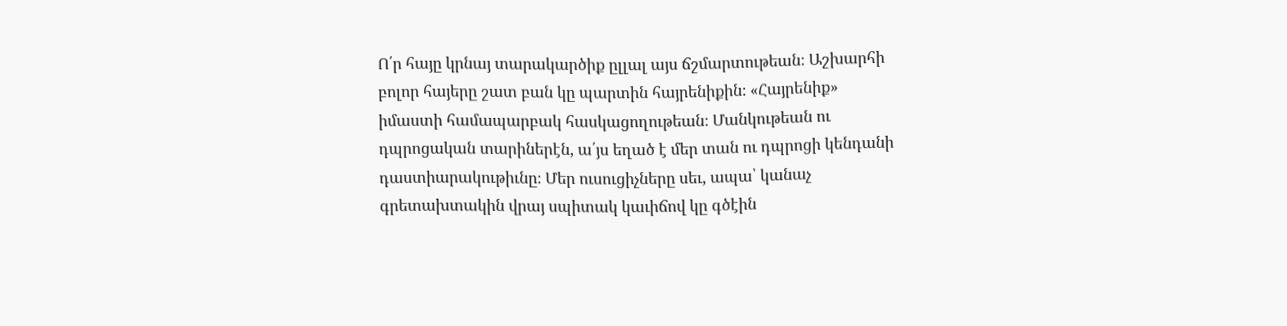Ո՛ր հայը կրնայ տարակարծիք ըլլալ այս ճշմարտութեան։ Աշխարհի բոլոր հայերը շատ բան կը պարտին հայրենիքին։ «Հայրենիք» իմաստի համապարբակ հասկացողութեան։ Մանկութեան ու դպրոցական տարիներէն, ա՛յս եղած է մեր տան ու դպրոցի կենդանի դաստիարակութիւնը։ Մեր ուսուցիչները սեւ, ապա՝ կանաչ գրետախտակին վրայ սպիտակ կաւիճով կը գծէին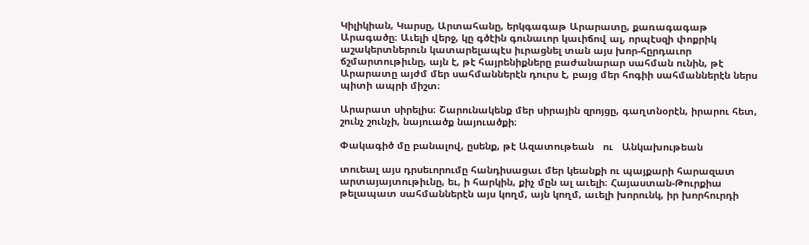Կիլիկիան, Կարսը, Արտահանը, երկգագաթ Արարատը, քառագագաթ Արագածը։ Աւելի վերջ, կը գծէին գունաւոր կաւիճով ալ, որպէսզի փոքրիկ աշակերտներուն կատարելապէս իւրացնել տան այս խոր-հըրդաւոր ճշմարտութիւնը, այն է, թէ հայրենիքները բաժանարար սահման ունին, թէ Արարատը այժմ մեր սահմաններէն դուրս է, բայց մեր հոգիի սահմաններէն ներս պիտի ապրի միշտ։

Արարատ սիրելիս։ Շարունակենք մեր սիրային զրոյցը, գաղտնօրէն, իրարու հետ, շունչ շունչի, նայուածք նայուածքի։

Փակագիծ մը բանալով, ըսենք, թէ Ազատութեան   ու   Անկախութեան

տուեալ այս դրսեւորումը հանդիսացաւ մեր կեանքի ու պայքարի հարազատ արտայայտութիւնը, եւ, ի հարկին, քիչ մըն ալ աւելի։ Հայաստան-Թուրքիա թելապատ սահմաններէն այս կողմ, այն կողմ, աւելի խորունկ, իր խորհուրդի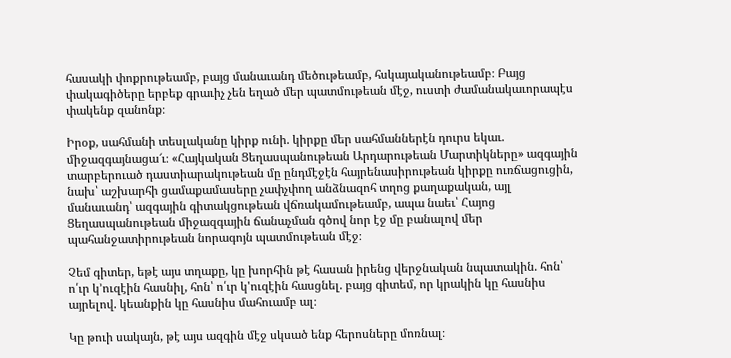հասակի փոքրութեամբ, բայց մանաւանդ մեծութեամբ, հսկայականութեամբ։ Բայց փակագիծերը երբեք գրաւիչ չեն եղած մեր պատմութեան մէջ, ուստի ժամանակաւորապէս փակենք զանոնք։

Իրօք, սահմանի տեսլականը կիրք ունի. կիրքը մեր սահմաններէն դուրս եկաւ. միջազգայնացա՜ւ։ «Հայկական Ցեղասպանութեան Արդարութեան Մարտիկները» ազգային տարբերուած դաստիարակութեան մը ընդմէջէն հայրենասիրութեան կիրքը ուռճացուցին, նախ՝ աշխարհի ցամաքամասերը չափչփող անձնազոհ տղոց քաղաքական, այլ մանաւանդ՝ ազգային գիտակցութեան վճռակամութեամբ, ապա նաեւ՝ Հայոց Ցեղասպանութեան միջազգային ճանաչման գծով նոր էջ մը բանալով մեր պահանջատիրութեան նորագոյն պատմութեան մէջ։

Չեմ գիտեր, եթէ այս տղաքը, կը խորհին թէ հասան իրենց վերջնական նպատակին. հոն՝ ո՛ւր կ’ուզէին հասնիլ, հոն՝ ո՛ւր կ'ուզէին հասցնել. բայց գիտեմ, որ կրակին կը հասնիս այրելով. կեանքին կը հասնիս մահուամբ ալ։

Կը թուի սակայն, թէ այս ազգին մէջ սկսած ենք հերոսները մոռնալ։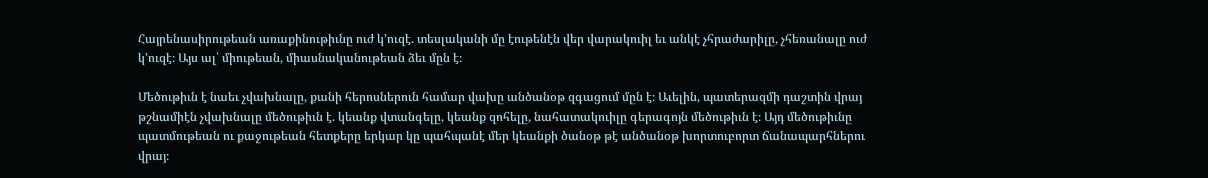Հայրենասիրութեան առաքինութիւնը ուժ կ’ուզէ. տեսլականի մը էութենէն վեր վարակուիլ եւ անկէ չհրաժարիլը, չհեռանալը ուժ կ’ուզէ։ Այս ալ՝ միութեան, միասնականութեան ձեւ մըն է։

Մեծութիւն է նաեւ չվախնալը, քանի հերոսներուն համար վախը անծանօթ զգացում մըն է։ Աւելին, պատերազմի դաշտին վրայ թշնամիէն չվախնալը մեծութիւն է. կեանք վտանգելը, կեանք զոհելը, նահատակուիլը գերագոյն մեծութիւն է։ Այդ մեծութիւնը պատմութեան ու քաջութեան հետքերը երկար կը պահպանէ մեր կեանքի ծանօթ թէ անծանօթ խորտուբորտ ճանապարհներու վրայ։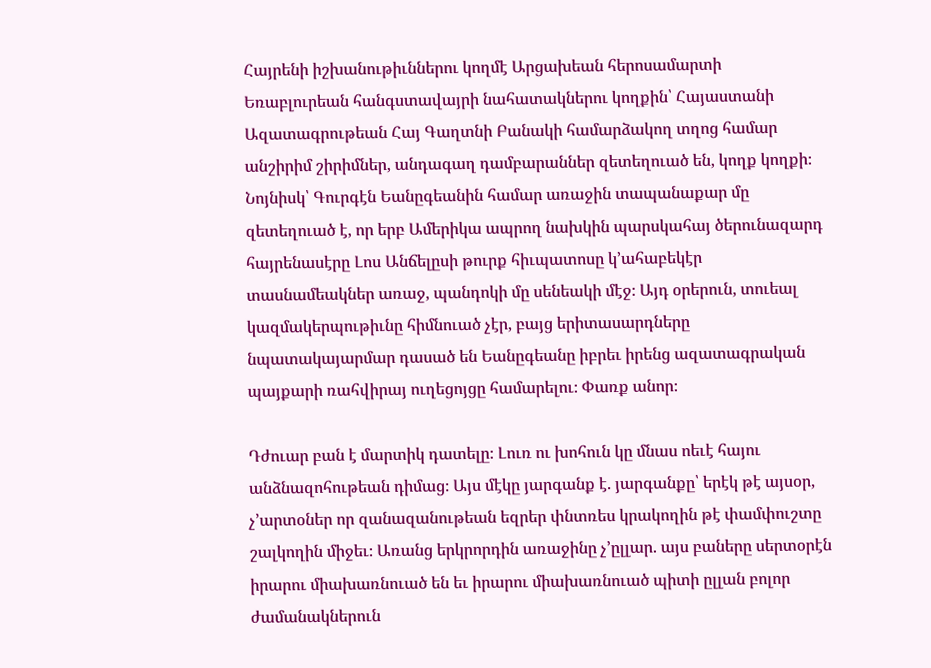Հայրենի իշխանութիւններու կողմէ Արցախեան հերոսամարտի Եռաբլուրեան հանգստավայրի նահատակներու կողքին՝ Հայաստանի Ազատագրութեան Հայ Գաղտնի Բանակի համարձակող տղոց համար անշիրիմ շիրիմներ, անդագաղ դամբարաններ զետեղուած են, կողք կողքի։ Նոյնիսկ՝ Գուրգէն Եանըգեանին համար առաջին տապանաքար մը զետեղուած է, որ երբ Ամերիկա ապրող նախկին պարսկահայ ծերունազարդ հայրենասէրը Լոս Անճելըսի թուրք հիւպատոսը կ’ահաբեկէր տասնամեակներ առաջ, պանդոկի մը սենեակի մէջ։ Այդ օրերուն, տուեալ կազմակերպութիւնը հիմնուած չէր, բայց երիտասարդները նպատակայարմար դասած են Եանըգեանը իբրեւ իրենց ազատագրական պայքարի ռահվիրայ ուղեցոյցը համարելու։ Փառք անոր։

Դժուար բան է մարտիկ դատելը։ Լուռ ու խոհուն կը մնաս ոեւէ հայու անձնազոհութեան դիմաց։ Այս մէկը յարգանք է. յարգանքը՝ երէկ թէ այսօր, չ’արտօներ որ զանազանութեան եզրեր փնտռես կրակողին թէ փամփուշտը շալկողին միջեւ։ Առանց երկրորդին առաջինը չ’ըլլար. այս բաները սերտօրէն իրարու միախառնուած են եւ իրարու միախառնուած պիտի ըլլան բոլոր ժամանակներուն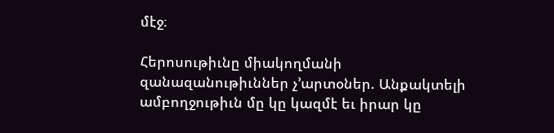մէջ։

Հերոսութիւնը միակողմանի զանազանութիւններ չ’արտօներ. Անքակտելի ամբողջութիւն մը կը կազմէ եւ իրար կը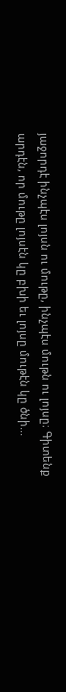յաջորդէ ինչպէս լոյսն ու մութը, ինչպէս մութն ու լոյսը։ Գիտենք արդէն, որ մութը լոյսէն կը բխի եւ լոյսը մութէն կը ծնի...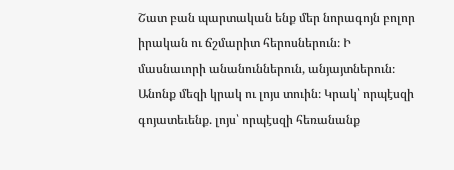Շատ բան պարտական ենք մեր նորագոյն բոլոր իրական ու ճշմարիտ հերոսներուն։ Ի մասնաւորի անանուններուն, անյայտներուն։ Անոնք մեզի կրակ ու լոյս տուին։ Կրակ՝ որպէսզի գոյատեւենք. լոյս՝ որպէսզի հեռանանք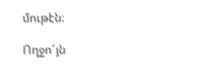մութէն։

Ողջո՜յն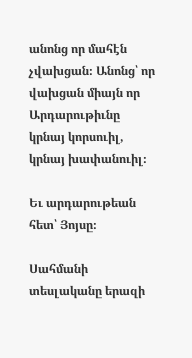անոնց որ մահէն չվախցան։ Անոնց՝ որ վախցան միայն որ Արդարութիւնը կրնայ կորսուիլ, կրնայ խափանուիլ։

Եւ արդարութեան հետ՝ Յոյսը։

Սահմանի տեսլականը երազի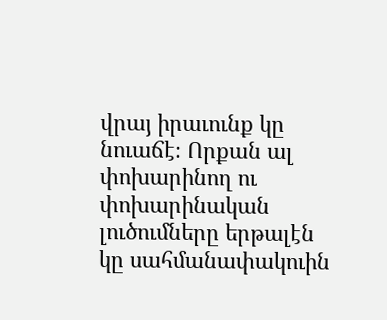վրայ իրաւունք կը նուաճէ։ Որքան ալ փոխարինող ու փոխարինական լուծումները երթալէն կը սահմանափակուին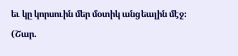եւ կը կորսուին մեր մօտիկ անցեալին մէջ։  (Շար.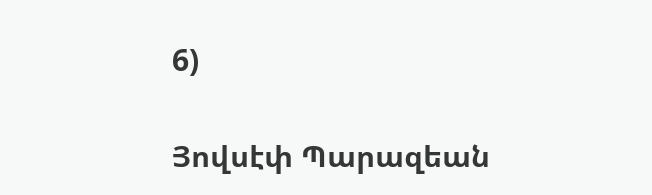6)

Յովսէփ Պարազեան